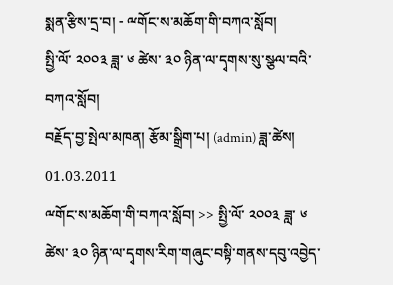སྨན་རྩིས་དྲ་བ། - ྋགོང་ས་མཆོག་གི་བཀའ་སློབ།
སྤྱི་ལོ་ ༢༠༠༣ ཟླ་ ༦ ཚེས་ ༣༠ ཉིན་ལ་དྭགས་སུ་སྩལ་བའི་བཀའ་སློབ།
བརྗོད་བྱ་སྤེལ་མཁན། རྩོམ་སྒྲིག་པ། (admin) ཟླ་ཚེས། 01.03.2011
ྋགོང་ས་མཆོག་གི་བཀའ་སློབ། >> སྤྱི་ལོ་ ༢༠༠༣ ཟླ་ ༦ ཚེས་ ༣༠ ཉིན་ལ་དྭགས་རིག་གཞུང་བསྟི་གནས་དབུ་འབྱེད་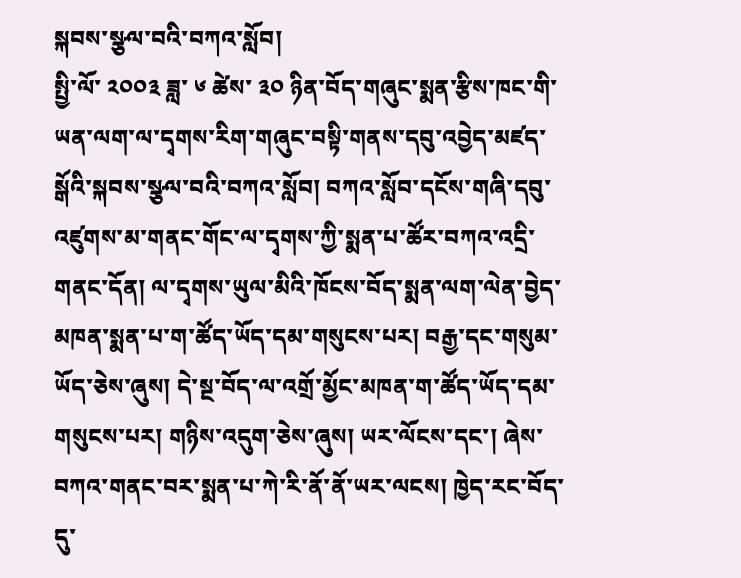སྐབས་སྩལ་བའི་བཀའ་སློབ།
སྤྱི་ལོ་ ༢༠༠༣ ཟླ་ ༦ ཚེས་ ༣༠ ཉིན་བོད་གཞུང་སྨན་རྩིས་ཁང་གི་ཡན་ལག་ལ་དྭགས་རིག་གཞུང་བསྟི་གནས་དབུ་འབྱེད་མཛད་སྒོའི་སྐབས་སྩལ་བའི་བཀའ་སློབ། བཀའ་སློབ་དངོས་གཞི་དབུ་འཛུགས་མ་གནང་གོང་ལ་དྭགས་ཀྱི་སྨན་པ་ཚོར་བཀའ་འདྲི་གནང་དོན། ལ་དྭགས་ཡུལ་མིའི་ཁོངས་བོད་སྨན་ལག་ལེན་བྱེད་མཁན་སྨན་པ་ག་ཚོད་ཡོད་དམ་གསུངས་པར། བརྒྱ་དང་གསུམ་ཡོད་ཅེས་ཞུས། དེ་སྔ་བོད་ལ་འགྲོ་མྱོང་མཁན་ག་ཚོད་ཡོད་དམ་གསུངས་པར། གཉིས་འདུག་ཅེས་ཞུས། ཡར་ལོངས་དང་། ཞེས་བཀའ་གནང་བར་སྨན་པ་ཀེ་རི་ནོ་ནོ་ཡར་ལངས། ཁྱེད་རང་བོད་དུ་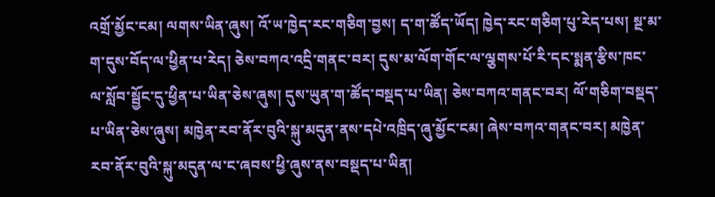འགྲོ་མྱོང་ངམ། ལགས་ཡིན་ཞུས། འོ་ཡ་ཁྱེད་རང་གཅིག་བྱས། ད་ག་ཚོད་ཡོད། ཁྱེད་རང་གཅིག་པུ་རེད་པས། སྔ་མ་ག་དུས་བོད་ལ་ཕྱིན་པ་རེད། ཅེས་བཀའ་འདྲི་གནང་བར། དུས་མ་ལོག་གོང་ལ་ལྕགས་པོ་རི་དང་སྨན་རྩིས་ཁང་ལ་སློབ་སྦྱོང་དུ་ཕྱིན་པ་ཡིན་ཅེས་ཞུས། དུས་ཡུན་ག་ཚོད་བསྡད་པ་ཡིན། ཅེས་བཀའ་གནང་བར། ལོ་གཅིག་བསྡད་པ་ཡིན་ཅེས་ཞུས། མཁྱེན་རབ་ནོར་བུའི་སྐུ་མདུན་ནས་དཔེ་འཁྲིད་ཞུ་མྱོང་ངམ། ཞེས་བཀའ་གནང་བར། མཁྱེན་རབ་ནོར་བུའི་སྐུ་མདུན་ལ་ང་ཞབས་ཕྱི་ཞུས་ནས་བསྡད་པ་ཡིན།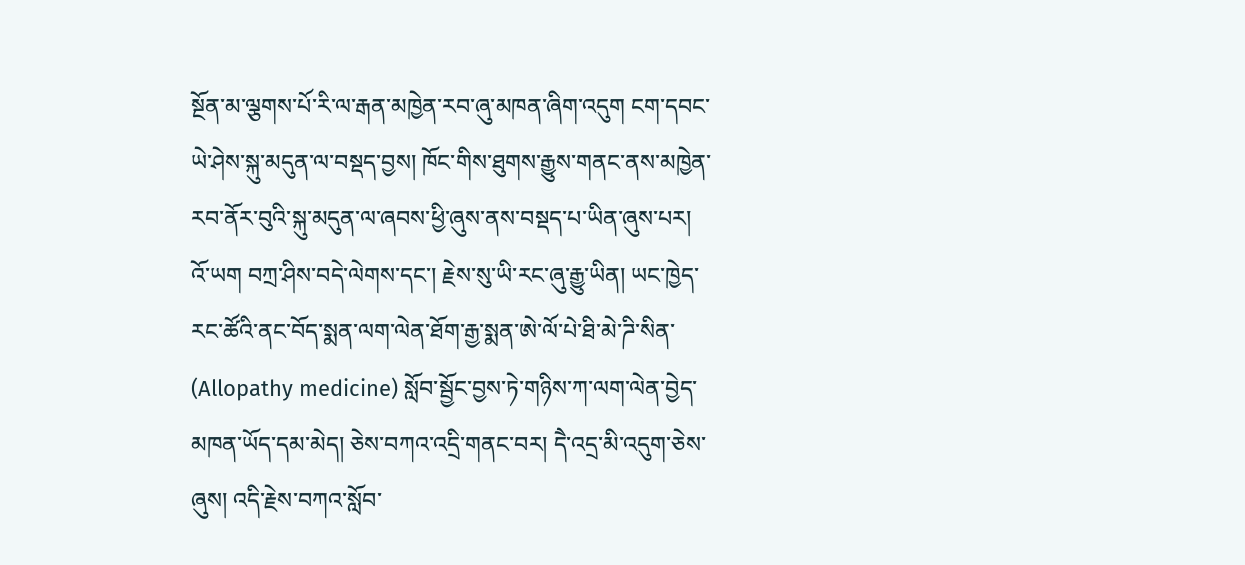སྔོན་མ་ལྕགས་པོ་རི་ལ་རྒན་མཁྱེན་རབ་ཞུ་མཁན་ཞིག་འདུག ངག་དབང་ཡེ་ཤེས་སྐུ་མདུན་ལ་བསྡད་བྱས། ཁོང་གིས་ཐུགས་རྒྱུས་གནང་ནས་མཁྱེན་རབ་ནོར་བུའི་སྐུ་མདུན་ལ་ཞབས་ཕྱི་ཞུས་ནས་བསྡད་པ་ཡིན་ཞུས་པར། འོ་ཡག བཀྲ་ཤིས་བདེ་ལེགས་དང་། རྗེས་སུ་ཡི་རང་ཞུ་རྒྱུ་ཡིན། ཡང་ཁྱེད་རང་ཚོའི་ནང་བོད་སྨན་ལག་ལེན་ཐོག་རྒྱ་སྨན་ཨེ་ལོ་པེ་ཐི་མེ་ཌི་སིན་ (Allopathy medicine) སློབ་སྦྱོང་བྱས་ཏེ་གཉིས་ཀ་ལག་ལེན་བྱེད་མཁན་ཡོད་དམ་མེད། ཅེས་བཀའ་འདྲི་གནང་བར། དཻ་འདྲ་མི་འདུག་ཅེས་ཞུས། འདི་རྗེས་བཀའ་སློབ་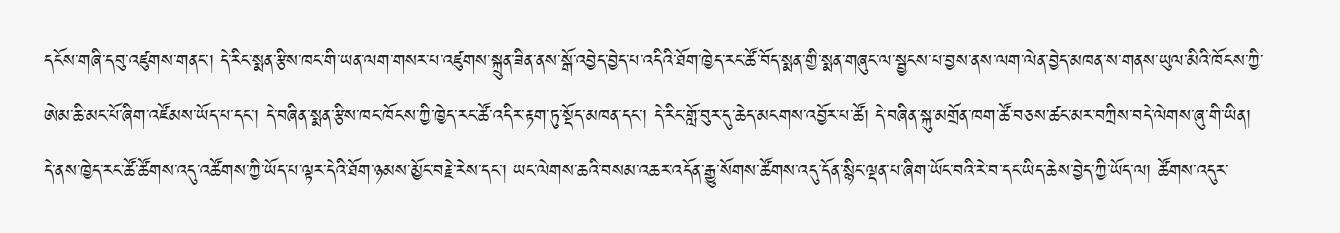དངོས་གཞི་དབུ་འཛུགས་གནང་། དེ་རིང་སྨན་རྩིས་ཁང་གི་ཡན་ལག་གསར་པ་འཛུགས་སྐྲུན་ཟིན་ནས་སྒོ་འབྱེད་བྱེད་པ་འདིའི་ཐོག་ཁྱེད་རང་ཚོ་བོད་སྨན་གྱི་སྨན་གཞུང་ལ་སྦྱངས་པ་བྱས་ནས་ལག་ལེན་བྱེད་མཁན་ས་གནས་ཡུལ་མིའི་ཁོངས་ཀྱི་ཨེམ་ཆི་མང་པོ་ཞིག་འཛོམས་ཡོད་པ་དང་། དེ་བཞིན་སྨན་རྩིས་ཁང་ཁོངས་ཀྱི་ཁྱེད་རང་ཚོ་འདིར་རྟག་ཏུ་སྡོད་མཁན་དང་། དེ་རིང་གློ་བུར་དུ་ཆེད་མངགས་འབྱོར་པ་ཚོ། དེ་བཞིན་སྐུ་མགྲོན་ཁག་ཚོ་བཅས་ཚང་མར་བཀྲིས་བདེ་ལེགས་ཞུ་གི་ཡིན། དེ་ནས་ཁྱེད་རང་ཚོ་ཚོགས་འདུ་འཚོགས་ཀྱི་ཡོད་པ་ལྟར་དེའི་ཐོག་ཉམས་མྱོང་བརྗེ་རེས་དང་། ཡང་ལེགས་ཆའི་བསམ་འཆར་འདོན་རྒྱུ་སོགས་ཚོགས་འདུ་དོན་སྙིང་ལྡན་པ་ཞིག་ཡོང་བའི་རེ་བ་དང་ཡིད་ཆེས་བྱེད་ཀྱི་ཡོད་ལ། ཚོགས་འདུར་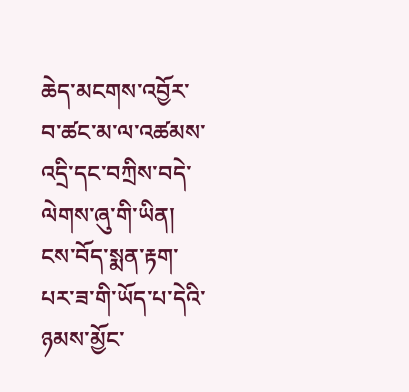ཆེད་མངགས་འབྱོར་བ་ཚང་མ་ལ་འཚམས་འདྲི་དང་བཀྲིས་བདེ་ལེགས་ཞུ་གི་ཡིན། ངས་བོད་སྨན་རྟག་པར་ཟ་གི་ཡོད་པ་དེའི་ཉམས་མྱོང་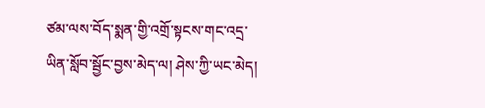ཙམ་ལས་བོད་སྨན་གྱི་འགྲོ་སྟངས་གང་འདྲ་ཡིན་སློབ་སྦྱོང་བྱས་མེད་ལ། ཤེས་ཀྱི་ཡང་མེད།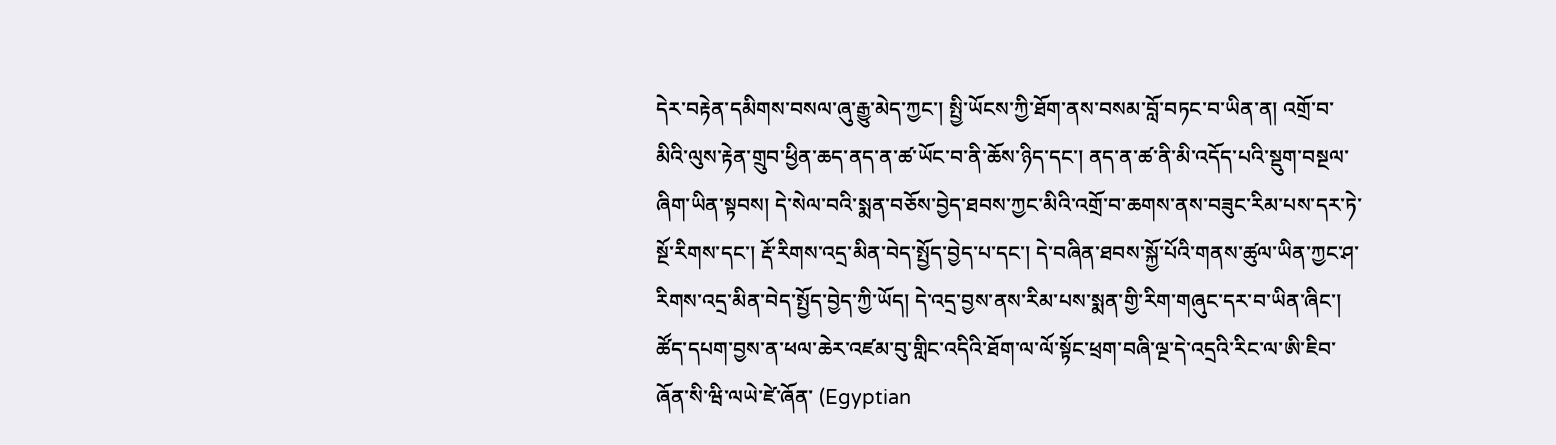དེར་བརྟེན་དམིགས་བསལ་ཞུ་རྒྱུ་མེད་ཀྱང་། སྤྱི་ཡོངས་ཀྱི་ཐོག་ནས་བསམ་བློ་བཏང་བ་ཡིན་ན། འགྲོ་བ་མིའི་ལུས་རྟེན་གྲུབ་ཕྱིན་ཆད་ནད་ན་ཚ་ཡོང་བ་ནི་ཆོས་ཉིད་དང་། ནད་ན་ཚ་ནི་མི་འདོད་པའི་སྡུག་བསྔལ་ཞིག་ཡིན་སྟབས། དེ་སེལ་བའི་སྨན་བཅོས་བྱེད་ཐབས་ཀྱང་མིའི་འགྲོ་བ་ཆགས་ནས་བཟུང་རིམ་པས་དར་ཏེ་སྔོ་རིགས་དང་། རྡོ་རིགས་འདྲ་མིན་བེད་སྤྱོད་བྱེད་པ་དང་། དེ་བཞིན་ཐབས་སྐྱོ་པོའི་གནས་ཚུལ་ཡིན་ཀྱང་ཤ་རིགས་འདྲ་མིན་བེད་སྤྱོད་བྱེད་ཀྱི་ཡོད། དེ་འདྲ་བྱས་ནས་རིམ་པས་སྨན་གྱི་རིག་གཞུང་དར་བ་ཡིན་ཞིང་། ཚོད་དཔག་བྱས་ན་ཕལ་ཆེར་འཛམ་བུ་གླིང་འདིའི་ཐོག་ལ་ལོ་སྟོང་ཕྲག་བཞི་ལྔ་དེ་འདྲའི་རིང་ལ་ཨི་ཇིབ་ཞོན་སི་ཝི་ལཡེ་ཛེ་ཞོན་ (Egyptian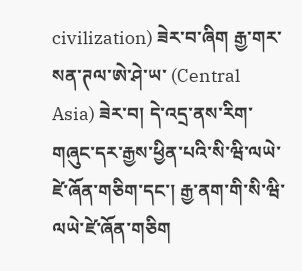civilization) ཟེར་བ་ཞིག རྒྱ་གར་སན་ཊལ་ཨེ་ཤེ་ཡ་ (Central Asia) ཟེར་བ། དེ་འདྲ་ནས་རིག་གཞུང་དར་རྒྱས་ཕྱིན་པའི་སི་ཝི་ལཡེ་ཛེ་ཞོན་གཅིག་དང་། རྒྱ་ནག་གི་སི་ཝི་ལཡེ་ཛེ་ཞོན་གཅིག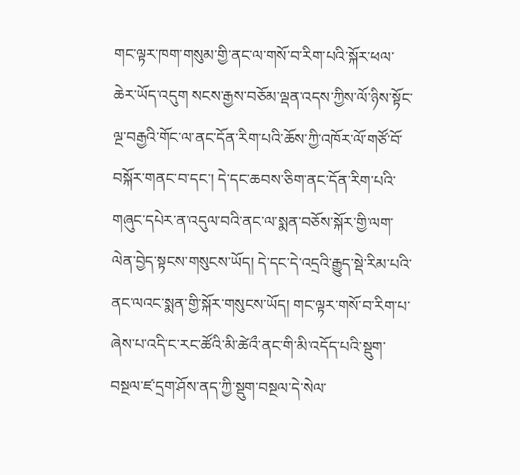གང་ལྟར་ཁག་གསུམ་གྱི་ནང་ལ་གསོ་བ་རིག་པའི་སྐོར་ཕལ་ཆེར་ཡོད་འདུག སངས་རྒྱས་བཅོམ་ལྡན་འདས་ཀྱིས་ལོ་ཉིས་སྟོང་ལྔ་བརྒྱའི་གོང་ལ་ནང་དོན་རིག་པའི་ཆོས་ཀྱི་འཁོར་ལོ་གཙོ་བོ་བསྐོར་གནང་བ་དང་། དེ་དང་ཆབས་ཅིག་ནང་དོན་རིག་པའི་གཞུང་དཔེར་ན་འདུལ་བའི་ནང་ལ་སྨན་བཅོས་སྐོར་གྱི་ལག་ལེན་བྱེད་སྟངས་གསུངས་ཡོད། དེ་དང་དེ་འདྲའི་རྒྱུད་སྡེ་རིམ་པའི་ནང་ལའང་སྨན་གྱི་སྐོར་གསུངས་ཡོད། གང་ལྟར་གསོ་བ་རིག་པ་ཞེས་པ་འདི་ང་རང་ཚོའི་མི་ཚེའྀ་ནང་གི་མི་འདོད་པའི་སྡུག་བསྔལ་ཛ་དྲག་ཤོས་ནད་ཀྱི་སྡུག་བསྔལ་དེ་སེལ་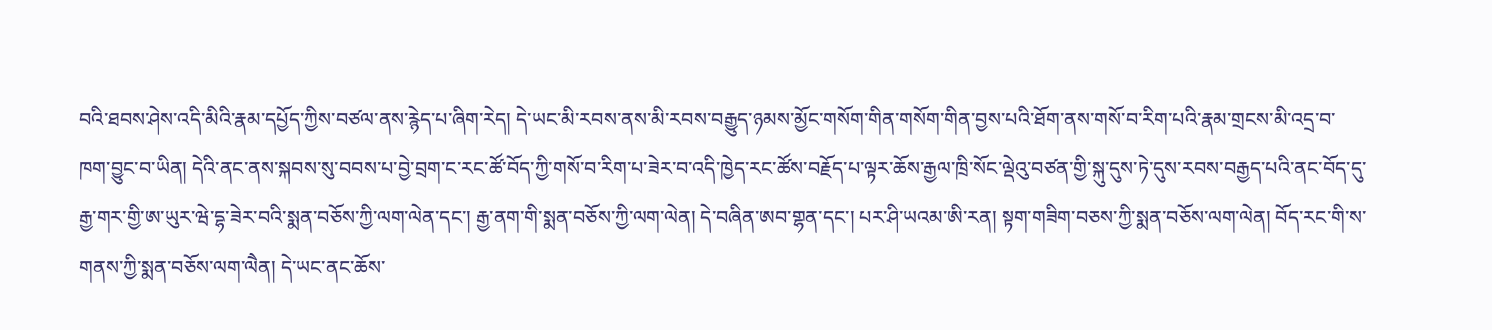བའི་ཐབས་ཤེས་འདི་མིའི་རྣམ་དཔྱོད་ཀྱིས་བཙལ་ནས་རྙེད་པ་ཞིག་རེད། དེ་ཡང་མི་རབས་ནས་མི་རབས་བརྒྱུད་ཉམས་མྱོང་གསོག་གིན་གསོག་གིན་བྱས་པའི་ཐོག་ནས་གསོ་བ་རིག་པའི་རྣམ་གྲངས་མི་འདྲ་བ་ཁག་བྱུང་བ་ཡིན། དེའི་ནང་ནས་སྐབས་སུ་བབས་པ་བྱེ་བྲག་ང་རང་ཚོ་བོད་ཀྱི་གསོ་བ་རིག་པ་ཟེར་བ་འདི་ཁྱེད་རང་ཚོས་བརྗོད་པ་ལྟར་ཆོས་རྒྱལ་ཁྲི་སོང་ལྡེའུ་བཙན་གྱི་སྐུ་དུས་ཏེ་དུས་རབས་བརྒྱད་པའི་ནང་བོད་དུ་རྒྱ་གར་གྱི་ཨ་ཡུར་ཝེ་དྷ་ཟེར་བའི་སྨན་བཅོས་ཀྱི་ལག་ལེན་དང་། རྒྱ་ནག་གི་སྨན་བཅོས་ཀྱི་ལག་ལེན། དེ་བཞིན་ཨབ་གྷན་དང་། པར་ཤི་ཡའམ་ཨི་རན། སྟག་གཟིག་བཅས་ཀྱི་སྨན་བཅོས་ལག་ལེན། བོད་རང་གི་ས་གནས་ཀྱི་སྨན་བཅོས་ལག་ལཻན། དེ་ཡང་ནང་ཆོས་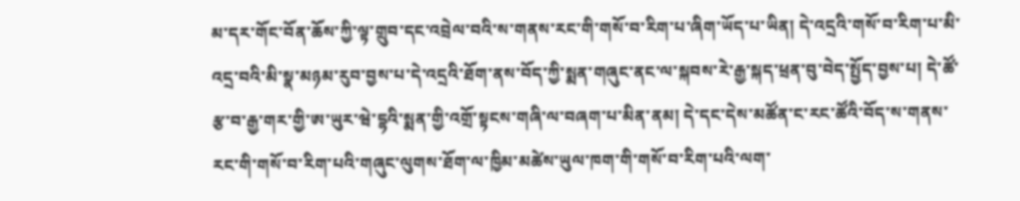མ་དར་གོང་བོན་ཆོས་ཀྱི་ལྟ་གྲུབ་དང་འབྲེལ་བའི་ས་གནས་རང་གི་གསོ་བ་རིག་པ་ཞིག་ཡོད་པ་ཡིན། དེ་འདྲའི་གསོ་བ་རིག་པ་མི་འདྲ་བའི་མི་སྣ་མཉམ་རུབ་བྱས་པ་དེ་འདྲའི་ཐོག་ནས་བོད་ཀྱི་སྨན་གཞུང་ནང་ལ་སྐབས་རེ་རྒྱ་སྐད་ཕྲན་བུ་བེད་སྤྱོད་བྱས་པ། དེ་ཚོ་རྩ་བ་རྒྱ་གར་གྱི་ཨ་ཡུར་ཝེ་དྷའི་སྨན་གྱི་འགྲོ་སྟངས་གཞི་ལ་བཞག་པ་མིན་ནམ། དེ་དང་དེས་མཚོན་ང་རང་ཚོའི་བོད་ས་གནས་རང་གི་གསོ་བ་རིག་པའི་གཞུང་ལུགས་ཐོག་ལ་ཁྱིམ་མཚེས་ཡུལ་ཁག་གི་གསོ་བ་རིག་པའི་ལག་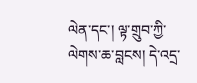ལེན་དང་། ལྟ་གྲུབ་ཀྱི་ལེགས་ཆ་བླངས། དེ་འདྲ་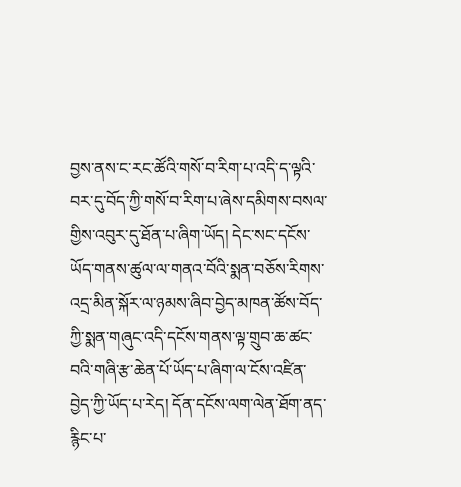བྱས་ནས་ང་རང་ཚོའི་གསོ་བ་རིག་པ་འདི་ད་ལྟའི་བར་དུ་བོད་ཀྱི་གསོ་བ་རིག་པ་ཞེས་དམིགས་བསལ་གྱིས་འབུར་དུ་ཐོན་པ་ཞིག་ཡོད། དེང་སང་དངོས་ཡོད་གནས་ཚུལ་ལ་གནའ་བོའི་སྨན་བཅོས་རིགས་འདྲ་མིན་སྐོར་ལ་ཉམས་ཞིབ་བྱེད་མཁན་ཚོས་བོད་ཀྱི་སྨན་གཞུང་འདི་དངོས་གནས་ལྟ་གྲུབ་ཆ་ཚང་བའི་གཞི་རྩ་ཆེན་པོ་ཡོད་པ་ཞིག་ལ་ངོས་འཛིན་བྱེད་ཀྱི་ཡོད་པ་རེད། དོན་དངོས་ལག་ལེན་ཐོག་ནད་རྙིང་པ་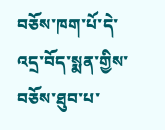བཅོས་ཁག་པོ་དེ་འདྲ་བོད་སྨན་གྱིས་བཅོས་ཐུབ་པ་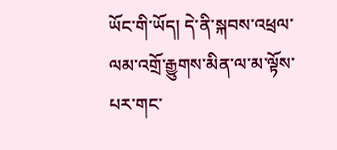ཡོང་གི་ཡོད། དེ་ནི་སྐབས་འཕྲལ་ལམ་འགྲོ་རྒྱུགས་མིན་ལ་མ་ལྟོས་པར་གང་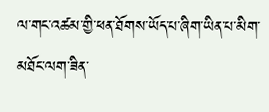ལ་གང་འཚམ་གྱི་ཕན་ཐོགས་ཡོད་པ་ཞིག་ཡིན་པ་མིག་མཐོང་ལག་ཟིན་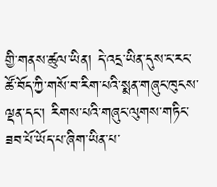གྱི་གནས་ཚུལ་ཡིན། དེ་འདྲ་ཡིན་དུས་ང་རང་ཚོ་བོད་ཀྱི་གསོ་བ་རིག་པའི་སྨན་གཞུང་ཁུངས་ལྡན་དང་། རིགས་པའི་གཞུང་ལུགས་གཏིང་ཟབ་པོ་ཡོད་པ་ཞིག་ཡིན་པ་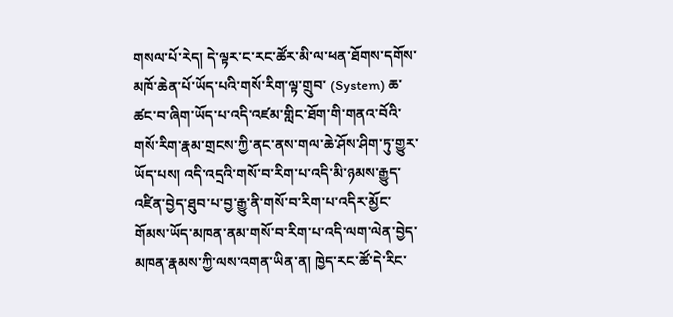གསལ་པོ་རེད། དེ་ལྟར་ང་རང་ཚོར་མི་ལ་ཕན་ཐོགས་དགོས་མཁོ་ཆེན་པོ་ཡོད་པའི་གསོ་རིག་ལྟ་གྲུབ་ (System) ཆ་ཚང་བ་ཞིག་ཡོད་པ་འདི་འཛམ་གླིང་ཐོག་གི་གནའ་བོའི་གསོ་རིག་རྣམ་གྲངས་ཀྱི་ནང་ནས་གལ་ཆེ་ཤོས་ཤིག་ཏུ་གྱུར་ཡོད་པས། འདི་འདྲའི་གསོ་བ་རིག་པ་འདི་མི་ཉམས་རྒྱུད་འཛིན་བྱེད་ཐུབ་པ་བྱ་རྒྱུ་ནི་གསོ་བ་རིག་པ་འདིར་མྱོང་གོམས་ཡོད་མཁན་ནམ་གསོ་བ་རིག་པ་འདི་ལག་ལེན་བྱེད་མཁན་རྣམས་ཀྱི་ལས་འགན་ཡིན་ན། ཁྱེད་རང་ཚོ་དེ་རིང་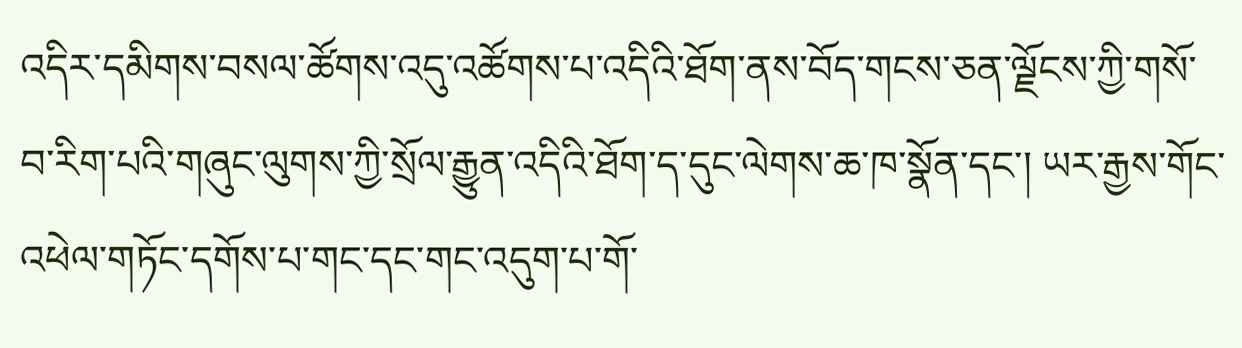འདིར་དམིགས་བསལ་ཚོགས་འདུ་འཚོགས་པ་འདིའི་ཐོག་ནས་བོད་གངས་ཅན་ལྗོངས་ཀྱི་གསོ་བ་རིག་པའི་གཞུང་ལུགས་ཀྱི་སྲོལ་རྒྱུན་འདིའི་ཐོག་ད་དུང་ལེགས་ཆ་ཁ་སྣོན་དང་། ཡར་རྒྱས་གོང་འཕེལ་གཏོང་དགོས་པ་གང་དང་གང་འདུག་པ་གོ་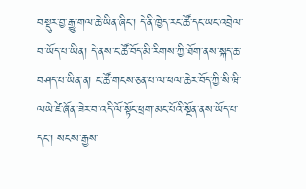བསྡུར་བྱ་རྒྱུ་གལ་ཆེ་ཡིན་ཞིང་། དེ་ནི་ཁྱེད་རང་ཚོ་དང་ཡང་འབྲེལ་བ་ཡོད་པ་ཡིན། དེ་ནས་ང་ཚོ་བོད་མི་རིགས་ཀྱི་ཐོག་ནས་སྐད་ཆ་བཤད་པ་ཡིན་ན། ང་ཚོ་གངས་ཅན་པ་ལ་ཕལ་ཆེར་བོད་ཀྱི་སི་ཝི་ལཡེ་ཛེ་ཞོན་ཟེར་བ་འདི་ལོ་སྟོང་ཕྲག་མང་པོའི་སྔོན་ནས་ཡོད་པ་དང་། སངས་རྒྱས་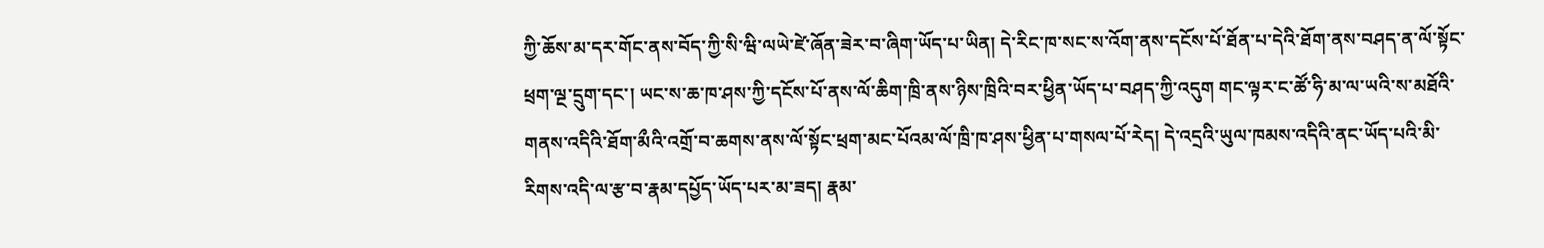ཀྱི་ཆོས་མ་དར་གོང་ནས་བོད་ཀྱི་སི་ཝི་ལཡེ་ཛེ་ཞོན་ཟེར་བ་ཞིག་ཡོད་པ་ཡིན། དེ་རིང་ཁ་སང་ས་འོག་ནས་དངོས་པོ་ཐོན་པ་དེའི་ཐོག་ནས་བཤད་ན་ལོ་སྟོང་ཕྲག་ལྔ་དྲུག་དང་། ཡང་ས་ཆ་ཁ་ཤས་ཀྱི་དངོས་པོ་ནས་ལོ་ཆིག་ཁྲི་ནས་ཉིས་ཁྲིའི་བར་ཕྱིན་ཡོད་པ་བཤད་ཀྱི་འདུག གང་ལྟར་ང་ཚོ་ཧི་མ་ལ་ཡའི་ས་མཐོའི་གནས་འདིའི་ཐོག་མྀའི་འགྲོ་བ་ཆགས་ནས་ལོ་སྟོང་ཕྲག་མང་པོའམ་ལོ་ཁྲི་ཁ་ཤས་ཕྱིན་པ་གསལ་པོ་རེད། དེ་འདྲའི་ཡུལ་ཁམས་འདིའི་ནང་ཡོད་པའི་མི་རིགས་འདི་ལ་རྩ་བ་རྣམ་དཔྱོད་ཡོད་པར་མ་ཟད། རྣམ་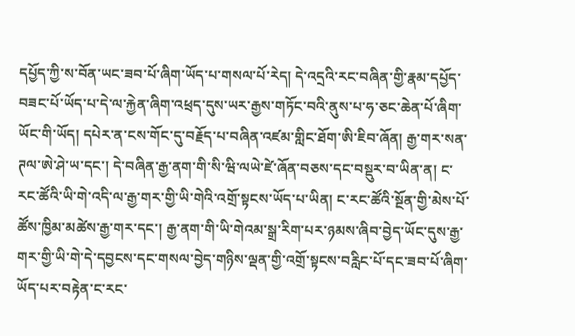དཔྱོད་ཀྱི་ས་བོན་ཡང་ཟབ་པོ་ཞིག་ཡོད་པ་གསལ་པོ་རེད། དེ་འདྲའི་རང་བཞིན་གྱི་རྣམ་དཔྱོད་བཟང་པོ་ཡོད་པ་དེ་ལ་རྐྱེན་ཞིག་འཕྲད་དུས་ཡར་རྒྱས་གཏོང་བའི་ནུས་པ་ཧ་ཅང་ཆེན་པོ་ཞིག་ཡོང་གི་ཡོད། དཔེར་ན་ངས་གོང་དུ་བརྗོད་པ་བཞིན་འཛམ་གླིང་ཐོག་ཨི་ཇིབ་ཞོན། རྒྱ་གར་སན་ཊལ་ཨེ་ཤེ་ཡ་དང་། དེ་བཞིན་རྒྱ་ནག་གི་སི་ཝི་ལཡེ་ཛེ་ཞོན་བཅས་དང་བསྡུར་བ་ཡིན་ན། ང་རང་ཚོའི་ཡི་གེ་འདི་ལ་རྒྱ་གར་གྱི་ཡི་གེའི་འགྲོ་སྟངས་ཡོད་པ་ཡིན། ང་རང་ཚོའི་སྔོན་གྱི་མེས་པོ་ཚོས་ཁྱིམ་མཚེས་རྒྱ་གར་དང་། རྒྱ་ནག་གི་ཡི་གེའམ་སྒྲ་རིག་པར་ཉམས་ཞིབ་བྱེད་ཡོང་དུས་རྒྱ་གར་གྱི་ཡི་གེ་དེ་དབྱངས་དང་གསལ་བྱེད་གཉིས་ལྡན་གྱི་འགྲོ་སྟངས་བརླིང་པོ་དང་ཟབ་པོ་ཞིག་ཡོད་པར་བརྟེན་ང་རང་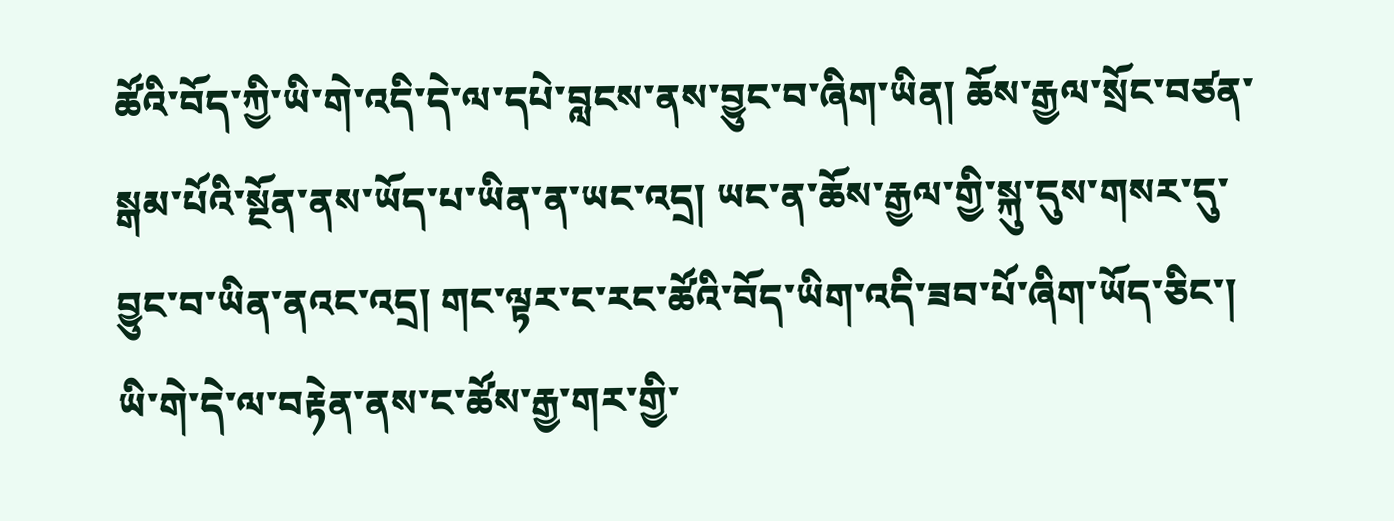ཚོའི་བོད་ཀྱི་ཡི་གེ་འདི་དེ་ལ་དཔེ་བླངས་ནས་བྱུང་བ་ཞིག་ཡིན། ཆོས་རྒྱལ་སྲོང་བཙན་སྒམ་པོའི་སྔོན་ནས་ཡོད་པ་ཡིན་ན་ཡང་འདྲ། ཡང་ན་ཆོས་རྒྱལ་གྱི་སྐུ་དུས་གསར་དུ་བྱུང་བ་ཡིན་ནའང་འདྲ། གང་ལྟར་ང་རང་ཚོའི་བོད་ཡིག་འདི་ཟབ་པོ་ཞིག་ཡོད་ཅིང་། ཡི་གེ་དེ་ལ་བརྟེན་ནས་ང་ཚོས་རྒྱ་གར་གྱི་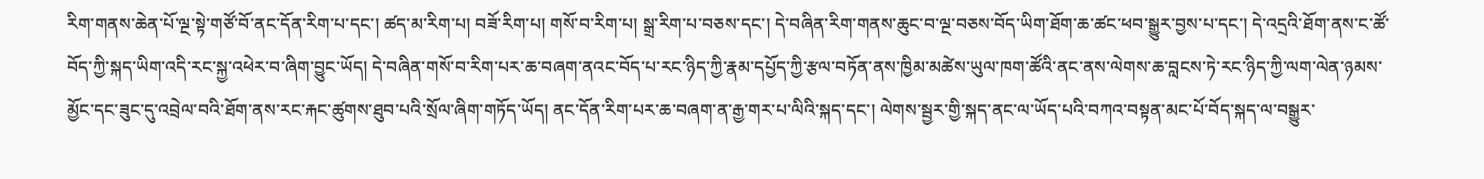རིག་གནས་ཆེན་པོ་ལྔ་སྟེ་གཙོ་བོ་ནང་དོན་རིག་པ་དང་། ཚད་མ་རིག་པ། བཟོ་རིག་པ། གསོ་བ་རིག་པ། སྒྲ་རིག་པ་བཅས་དང་། དེ་བཞིན་རིག་གནས་ཆུང་བ་ལྔ་བཅས་བོད་ཡིག་ཐོག་ཆ་ཚང་ཕབ་སྒྱུར་བྱས་པ་དང་། དེ་འདྲའི་ཐོག་ནས་ང་ཚོ་བོད་ཀྱི་སྐད་ཡིག་འདི་རང་སྐྱ་འཕེར་བ་ཞིག་བྱུང་ཡོད། དེ་བཞིན་གསོ་བ་རིག་པར་ཆ་བཞག་ནའང་བོད་པ་རང་ཉིད་ཀྱི་རྣམ་དཔྱོད་ཀྱི་རྩལ་བཏོན་ནས་ཁྱིམ་མཚེས་ཡུལ་ཁག་ཚོའི་ནང་ནས་ལེགས་ཆ་བླངས་ཏེ་རང་ཉིད་ཀྱི་ལག་ལེན་ཉམས་མྱོང་དང་ཟུང་དུ་འབྲེལ་བའི་ཐོག་ནས་རང་རྐང་ཚུགས་ཐུབ་པའི་སྲོལ་ཞིག་གཏོད་ཡོད། ནང་དོན་རིག་པར་ཆ་བཞག་ན་རྒྱ་གར་པ་ལིའི་སྐད་དང་། ལེགས་སྦྱར་གྱི་སྐད་ནང་ལ་ཡོད་པའི་བཀའ་བསྟན་མང་པོ་བོད་སྐད་ལ་བསྒྱུར་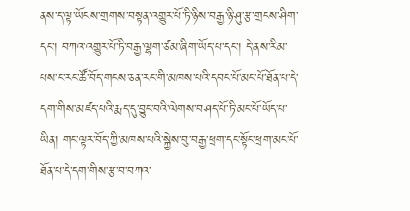ནས་ད་ལྟ་ཡོངས་གྲགས་བསྟན་འགྱུར་པོ་ཏི་ཉིས་བརྒྱ་ཉི་ཤུ་རྩ་གྲངས་ཤིག་དང་། བཀའ་འགྱུར་པོ་ཏི་བརྒྱ་ལྷག་ཙམ་ཞིག་ཡོད་པ་དང་། དེ་ནས་རིམ་པས་ང་རང་ཚོ་བོད་གངས་ཅན་རང་གི་མཁས་པའི་དབང་པོ་མང་པོ་ཐོན་པ་དེ་དག་གིས་མཛད་པའི་རྨད་དུ་བྱུང་བའི་ལེགས་བཤད་པོ་ཏི་མང་པོ་ཡོད་པ་ཡིན། གང་ལྟར་བོད་ཀྱི་མཁས་པའི་སྐྱེས་བུ་བརྒྱ་ཕྲག་དང་སྟོང་ཕྲག་མང་པོ་ཐོན་པ་དེ་དག་གིས་རྩ་བ་བཀའ་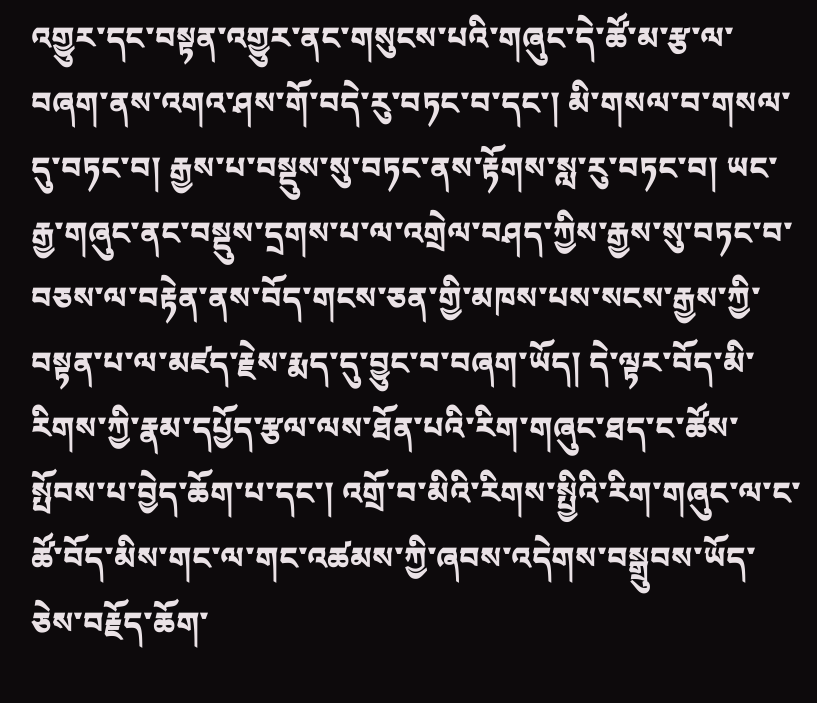འགྱུར་དང་བསྟན་འགྱུར་ནང་གསུངས་པའི་གཞུང་དེ་ཚོ་མ་རྩ་ལ་བཞག་ནས་འགའ་ཤས་གོ་བདེ་རུ་བཏང་བ་དང་། མི་གསལ་བ་གསལ་དུ་བཏང་བ། རྒྱས་པ་བསྡུས་སུ་བཏང་ནས་རྟོགས་སླ་རུ་བཏང་བ། ཡང་རྒྱ་གཞུང་ནང་བསྡུས་དྲགས་པ་ལ་འགྲེལ་བཤད་ཀྱིས་རྒྱས་སུ་བཏང་བ་བཅས་ལ་བརྟེན་ནས་བོད་གངས་ཅན་གྱི་མཁས་པས་སངས་རྒྱས་ཀྱི་བསྟན་པ་ལ་མཛད་རྗེས་རྨད་དུ་བྱུང་བ་བཞག་ཡོད། དེ་ལྟར་བོད་མི་རིགས་ཀྱི་རྣམ་དཔྱོད་རྩལ་ལས་ཐོན་པའི་རིག་གཞུང་ཐད་ང་ཚོས་སྤོབས་པ་བྱེད་ཆོག་པ་དང་། འགྲོ་བ་མིའི་རིགས་སྤྱིའི་རིག་གཞུང་ལ་ང་ཚོ་བོད་མིས་གང་ལ་གང་འཚམས་ཀྱི་ཞབས་འདེགས་བསྒྲུབས་ཡོད་ཅེས་བརྗོད་ཆོག་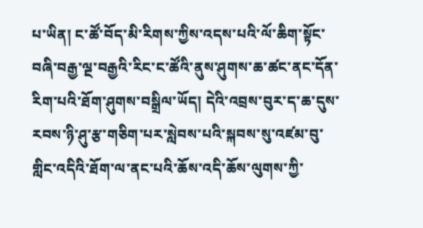པ་ཡིན། ང་ཚོ་བོད་མི་རིགས་ཀྱིས་འདས་པའི་ལོ་ཆིག་སྟོང་བཞི་བརྒྱ་ལྔ་བརྒྱའི་རིང་ང་ཚོའི་ནུས་ཤུགས་ཆ་ཚང་ནང་དོན་རིག་པའི་ཐོག་ཤུགས་བསྒྲིལ་ཡོད། དེའི་འབྲས་བུར་ད་ཆ་དུས་རབས་ཉི་ཤུ་རྩ་གཅིག་པར་སླེབས་པའི་སྐབས་སུ་འཛམ་བུ་གླིང་འདིའི་ཐོག་ལ་ནང་པའི་ཆོས་འདི་ཆོས་ལུགས་ཀྱི་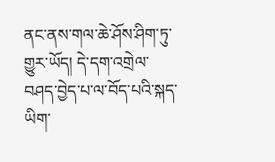ནང་ནས་གལ་ཆེ་ཤོས་ཤིག་ཏུ་གྱུར་ཡོད། དེ་དག་འགྲེལ་བཤད་བྱེད་པ་ལ་བོད་པའི་སྐད་ཡིག་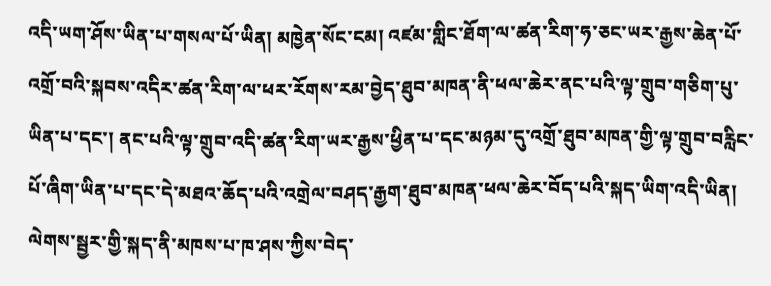འདི་ཡག་ཤོས་ཡིན་པ་གསལ་པོ་ཡིན། མཁྱེན་སོང་ངམ། འཛམ་གླིང་ཐོག་ལ་ཚན་རིག་ཧ་ཅང་ཡར་རྒྱས་ཆེན་པོ་འགྲོ་བའི་སྐབས་འདིར་ཚན་རིག་ལ་ཕར་རོགས་རམ་བྱེད་ཐུབ་མཁན་ནི་ཕལ་ཆེར་ནང་པའི་ལྟ་གྲུབ་གཅིག་པུ་ཡིན་པ་དང་། ནང་པའི་ལྟ་གྲུབ་འདི་ཚན་རིག་ཡར་རྒྱས་ཕྱིན་པ་དང་མཉམ་དུ་འགྲོ་ཐུབ་མཁན་གྱི་ལྟ་གྲུབ་བརླིང་པོ་ཞིག་ཡིན་པ་དང་དེ་མཐའ་ཆོད་པའི་འགྲེལ་བཤད་རྒྱག་ཐུབ་མཁན་ཕལ་ཆེར་བོད་པའི་སྐད་ཡིག་འདི་ཡིན། ལེགས་སྦྱར་གྱི་སྐད་ནི་མཁས་པ་ཁ་ཤས་ཀྱིས་བེད་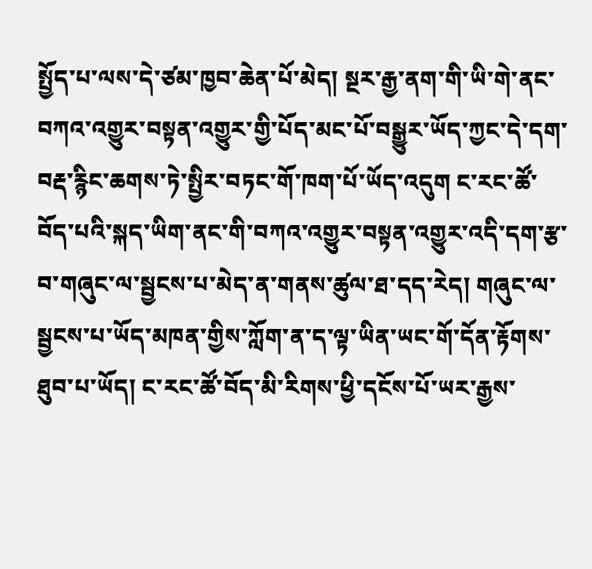སྤྱོད་པ་ལས་དེ་ཙམ་ཁྱབ་ཆེན་པོ་མེད། སྔར་རྒྱ་ནག་གི་ཡི་གེ་ནང་བཀའ་འགྱུར་བསྟན་འགྱུར་གྱི་པོད་མང་པོ་བསྒྱུར་ཡོད་ཀྱང་དེ་དག་བརྡ་རྙིང་ཆགས་ཏེ་སྤྱིར་བཏང་གོ་ཁག་པོ་ཡོད་འདུག ང་རང་ཚོ་བོད་པའི་སྐད་ཡིག་ནང་གི་བཀའ་འགྱུར་བསྟན་འགྱུར་འདི་དག་རྩ་བ་གཞུང་ལ་སྦྱངས་པ་མེད་ན་གནས་ཚུལ་ཐ་དད་རེད། གཞུང་ལ་སྦྱངས་པ་ཡོད་མཁན་གྱིས་ཀློག་ན་ད་ལྟ་ཡིན་ཡང་གོ་དོན་རྟོགས་ཐུབ་པ་ཡོད། ང་རང་ཚོ་བོད་མི་རིགས་ཕྱི་དངོས་པོ་ཡར་རྒྱས་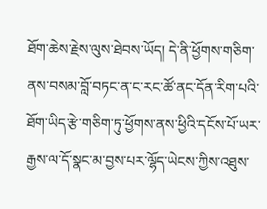ཐོག་ཆེས་རྗེས་ལུས་ཐེབས་ཡོད། དེ་ནི་ཕྱོགས་གཅིག་ནས་བསམ་བློ་བཏང་ན་ང་རང་ཚོ་ནང་དོན་རིག་པའི་ཐོག་ཡིད་རྩེ་གཅིག་ཏུ་ཕྱོགས་ནས་ཕྱིའི་དངོས་པོ་ཡར་རྒྱས་ལ་དོ་སྣང་མ་བྱས་པར་ལྷོད་ཡེངས་ཀྱིས་འཐུས་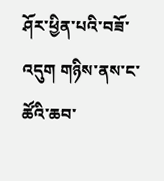ཤོར་ཕྱིན་པའི་བཟོ་འདུག གཉིས་ནས་ང་ཚོའི་ཆབ་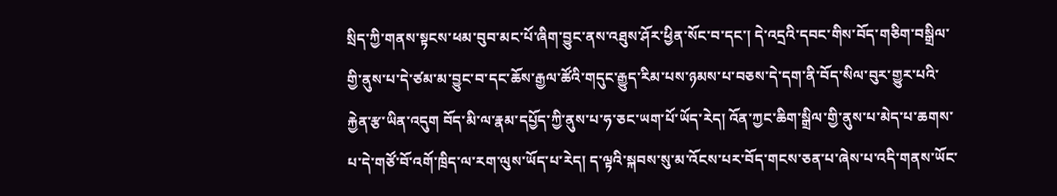སྲིད་ཀྱི་གནས་སྟངས་ཕམ་བུབ་མང་པོ་ཞིག་བྱུང་ནས་འཐུས་ཤོར་ཕྱིན་སོང་བ་དང་། དེ་འདྲའི་དབང་གིས་བོད་གཅིག་བསྒྲིལ་གྱི་ནུས་པ་དེ་ཙམ་མ་བྱུང་བ་དང་ཆོས་རྒྱལ་ཚོའི་གདུང་རྒྱུད་རིམ་པས་ཉམས་པ་བཅས་དེ་དག་ནི་བོད་སིལ་བུར་གྱུར་པའི་རྐྱེན་རྩ་ཡིན་འདུག བོད་མི་ལ་རྣམ་དཔྱོད་ཀྱི་ནུས་པ་ཧ་ཅང་ཡག་པོ་ཡོད་རེད། འོན་ཀྱང་ཆིག་སྒྲིལ་གྱི་ནུས་པ་མེད་པ་ཆགས་པ་དེ་གཙོ་བོ་འགོ་ཁྲིད་ལ་རག་ལུས་ཡོད་པ་རེད། ད་ལྟའི་སྐབས་སུ་མ་འོངས་པར་བོད་གངས་ཅན་པ་ཞེས་པ་འདི་གནས་ཡོང་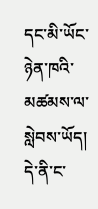དང་མི་ཡོང་ཉེན་ཁའི་མཚམས་ལ་སླེབས་ཡོད། དེ་ནི་ང་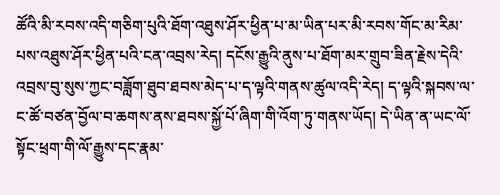ཚོའི་མི་རབས་འདི་གཅིག་པུའི་ཐོག་འཐུས་ཤོར་ཕྱིན་པ་མ་ཡིན་པར་མི་རབས་གོང་མ་རིམ་པས་འཐུས་ཤོར་ཕྱིན་པའི་ངན་འབྲས་རེད། དངོས་རྒྱུའི་ནུས་པ་ཐོག་མར་གྲུབ་ཟིན་རྗེས་དེའི་འབྲས་བུ་སུས་ཀྱང་བཟློག་ཐུབ་ཐབས་མེད་པ་ད་ལྟའི་གནས་ཚུལ་འདི་རེད། ད་ལྟའི་སྐབས་ལ་ང་ཚོ་བཙན་བྱོལ་བ་ཆགས་ནས་ཐབས་སྐྱོ་པོ་ཞིག་གི་འོག་ཏུ་གནས་ཡོད། དེ་ཡིན་ན་ཡང་ལོ་སྟོང་ཕྲག་གི་ལོ་རྒྱུས་དང་རྣམ་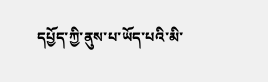དཔྱོད་ཀྱི་ནུས་པ་ཡོད་པའི་མི་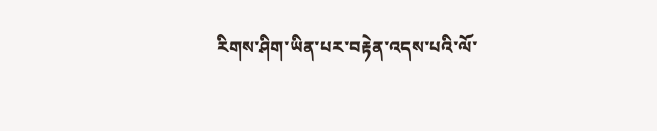རིགས་ཤིག་ཡིན་པར་བརྟེན་འདས་པའི་ལོ་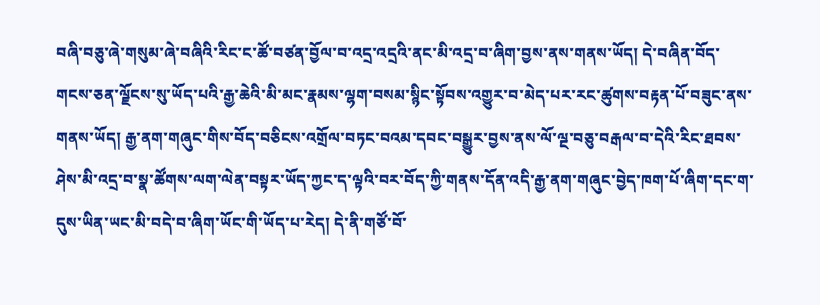བཞི་བཅུ་ཞེ་གསུམ་ཞེ་བཞིའི་རིང་ང་ཚོ་བཙན་བྱོལ་བ་འདྲ་འདྲའི་ནང་མི་འདྲ་བ་ཞིག་བྱས་ནས་གནས་ཡོད། དེ་བཞིན་བོད་གངས་ཅན་ལྗོངས་སུ་ཡོད་པའི་རྒྱ་ཆེའི་མི་མང་རྣམས་ལྷག་བསམ་སྙིང་སྟོབས་འགྱུར་བ་མེད་པར་རང་ཚུགས་བརྟན་པོ་བཟུང་ནས་གནས་ཡོད། རྒྱ་ནག་གཞུང་གིས་བོད་བཅིངས་འགྲོལ་བཏང་བའམ་དབང་བསྒྱུར་བྱས་ནས་ལོ་ལྔ་བཅུ་བརྒལ་བ་དེའི་རིང་ཐབས་ཤེས་མི་འདྲ་བ་སྣ་ཚོགས་ལག་ལེན་བསྟར་ཡོད་ཀྱང་ད་ལྟའི་བར་བོད་ཀྱི་གནས་དོན་འདི་རྒྱ་ནག་གཞུང་བྱེད་ཁག་པོ་ཞིག་དང་ག་དུས་ཡིན་ཡང་མི་བདེ་བ་ཞིག་ཡོང་གི་ཡོད་པ་རེད། དེ་ནི་གཙོ་བོ་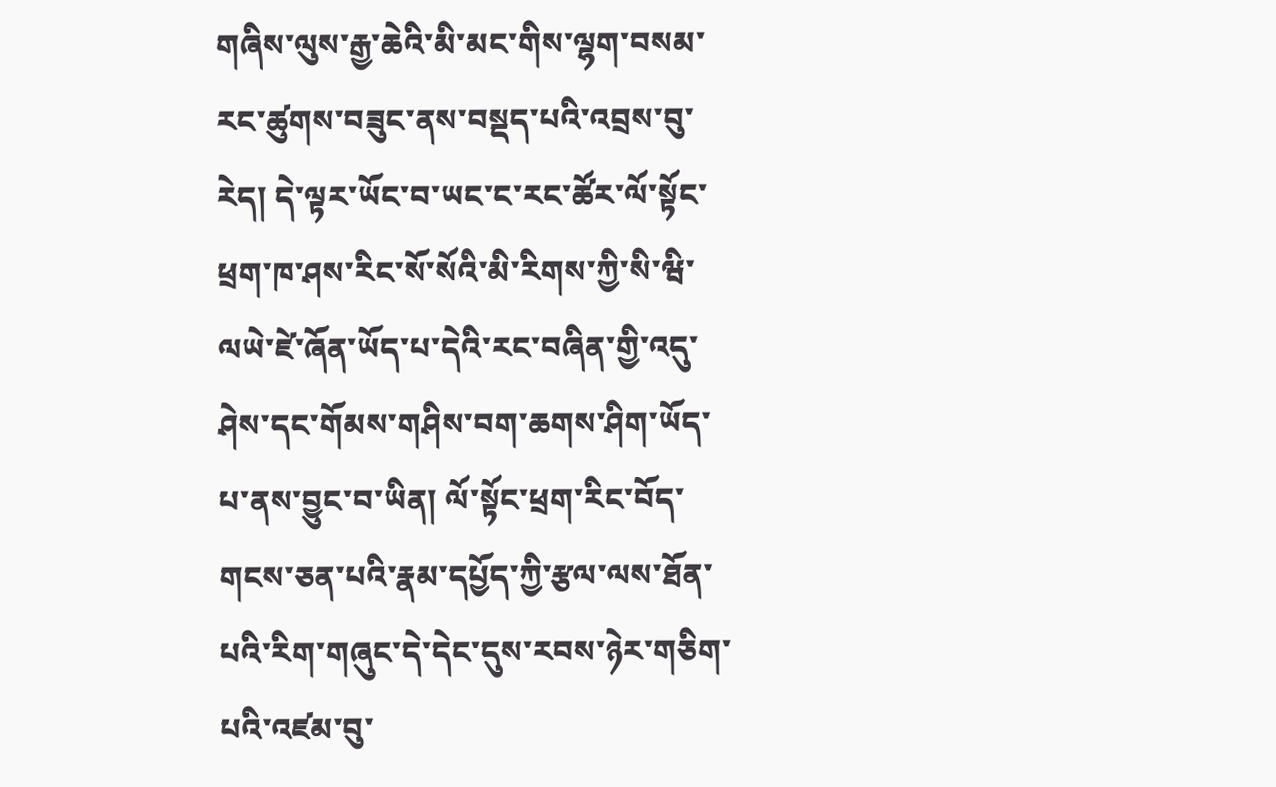གཞིས་ལུས་རྒྱ་ཆེའི་མི་མང་གིས་ལྷག་བསམ་རང་ཚུགས་བཟུང་ནས་བསྡད་པའི་འབྲས་བུ་རེད། དེ་ལྟར་ཡོང་བ་ཡང་ང་རང་ཚོར་ལོ་སྟོང་ཕྲག་ཁ་ཤས་རིང་སོ་སོའི་མི་རིགས་ཀྱི་སི་ཝི་ལཡེ་ཛེ་ཞོན་ཡོད་པ་དེའི་རང་བཞིན་གྱི་འདུ་ཤེས་དང་གོམས་གཤིས་བག་ཆགས་ཤིག་ཡོད་པ་ནས་བྱུང་བ་ཡིན། ལོ་སྟོང་ཕྲག་རིང་བོད་གངས་ཅན་པའི་རྣམ་དཔྱོད་ཀྱི་རྩལ་ལས་ཐོན་པའི་རིག་གཞུང་དེ་དེང་དུས་རབས་ཉེར་གཅིག་པའི་འཛམ་བུ་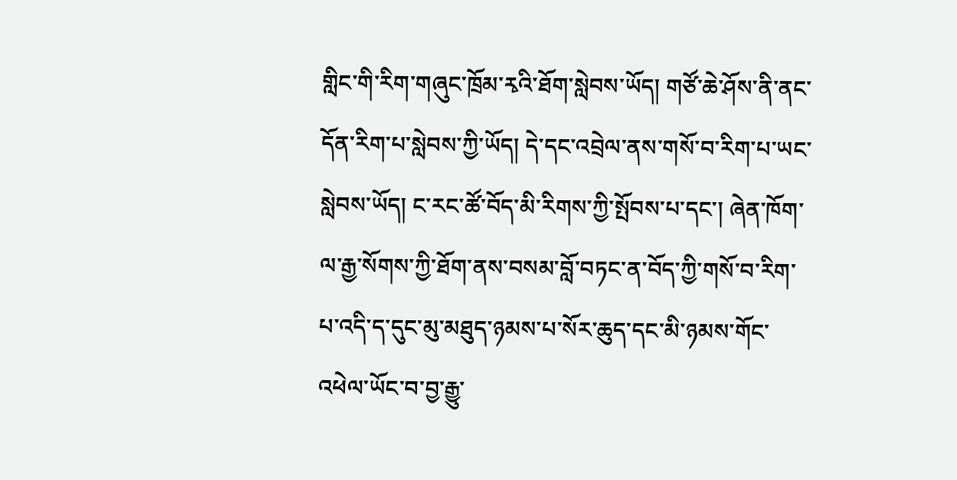གླིང་གི་རིག་གཞུང་ཁྲོམ་རྭའི་ཐོག་སླེབས་ཡོད། གཙོ་ཆེ་ཤོས་ནི་ནང་དོན་རིག་པ་སླེབས་ཀྱི་ཡོད། དེ་དང་འབྲེལ་ནས་གསོ་བ་རིག་པ་ཡང་སླེབས་ཡོད། ང་རང་ཚོ་བོད་མི་རིགས་ཀྱི་སྤོབས་པ་དང་། ཞེན་ཁོག་ལ་རྒྱ་སོགས་ཀྱི་ཐོག་ནས་བསམ་བློ་བཏང་ན་བོད་ཀྱི་གསོ་བ་རིག་པ་འདི་ད་དུང་མུ་མཐུད་ཉམས་པ་སོར་ཆུད་དང་མི་ཉམས་གོང་འཕེལ་ཡོང་བ་བྱ་རྒྱུ་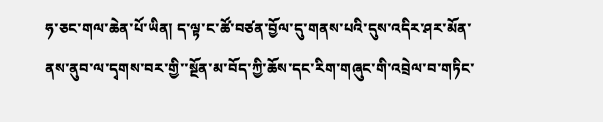ཧ་ཅང་གལ་ཆེན་པོ་ཡིན། ད་ལྟ་ང་ཚོ་བཙན་བྱོལ་དུ་གནས་པའི་དུས་འདིར་ཤར་མོན་ནས་ནུབ་ལ་དྭགས་བར་གྱི་་སྔོན་མ་བོད་ཀྱི་ཆོས་དང་རིག་གཞུང་གི་འབྲེལ་བ་གཏིང་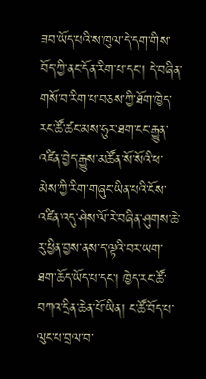ཟབ་ཡོད་པའི་ས་ཁུལ་དེ་དག་གིས་བོད་ཀྱི་ནང་དོན་རིག་པ་དང་། དེ་བཞིན་གསོ་བ་རིག་པ་བཅས་ཀྱི་ཐོག་ཁྱེད་རང་ཚོ་ཚང་མས་ཧུར་ཐག་ངང་རྒྱུན་འཛིན་བྱེད་རྒྱུས་མཚོན་སོ་སོའི་ཕ་མེས་ཀྱི་རིག་གཞུང་ཡིན་པའི་ངོས་འཛིན་འདུ་ཤེས་ལོ་རེ་བཞིན་ཤུགས་ཆེ་རུ་ཕྱིན་བྱས་ནས་ད་ལྟའི་བར་ཡག་ཐག་ཆོད་ཡོད་པ་དང་། ཁྱེད་རང་ཚོ་བཀའ་དྲིན་ཆེན་པོ་ཡིན། ང་ཚོ་བོད་པ་ལུང་པ་བྲལ་བ་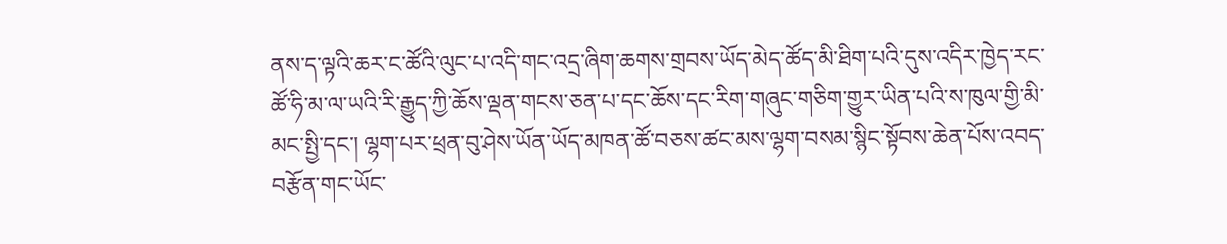ནས་ད་ལྟའི་ཆར་ང་ཚོའི་ལུང་པ་འདི་གང་འདྲ་ཞིག་ཆགས་གྲབས་ཡོད་མེད་ཚོད་མི་ཐིག་པའི་དུས་འདིར་ཁྱེད་རང་ཚོ་ཧི་མ་ལ་ཡའི་རི་རྒྱུད་ཀྱི་ཆོས་ལྡན་གངས་ཅན་པ་དང་ཆོས་དང་རིག་གཞུང་གཅིག་གྱུར་ཡིན་པའི་ས་ཁུལ་གྱི་མི་མང་སྤྱི་དང་། ལྷག་པར་ཕྲན་བུ་ཤེས་ཡོན་ཡོད་མཁན་ཚོ་བཅས་ཚང་མས་ལྷག་བསམ་སྙིང་སྟོབས་ཆེན་པོས་འབད་བརྩོན་གང་ཡོང་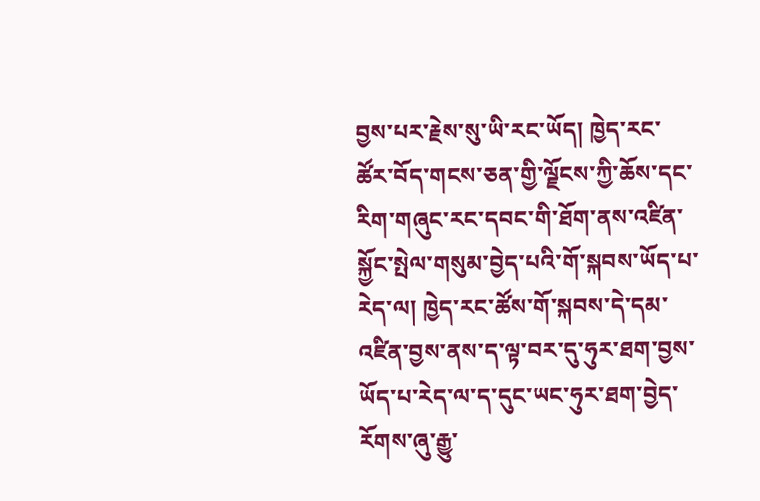བྱས་པར་རྗེས་སུ་ཡི་རང་ཡོད། ཁྱེད་རང་ཚོར་བོད་གངས་ཅན་གྱི་ལྗོངས་ཀྱི་ཆོས་དང་རིག་གཞུང་རང་དབང་གི་ཐོག་ནས་འཛིན་སྐྱོང་སྤེལ་གསུམ་བྱེད་པའི་གོ་སྐབས་ཡོད་པ་རེད་ལ། ཁྱེད་རང་ཚོས་གོ་སྐབས་དེ་དམ་འཛིན་བྱས་ནས་ད་ལྟ་བར་དུ་ཧུར་ཐག་བྱས་ཡོད་པ་རེད་ལ་ད་དུང་ཡང་ཧུར་ཐག་བྱེད་རོགས་ཞུ་རྒྱུ་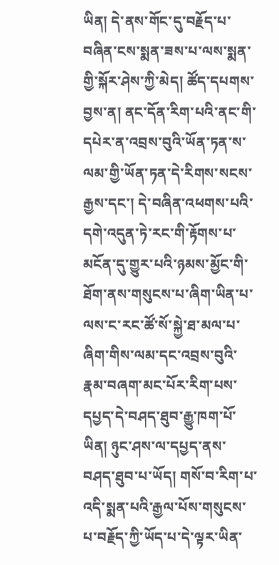ཡིན། དེ་ནས་གོང་དུ་བརྗོད་པ་བཞིན་ངས་སྨན་ཟས་པ་ལས་སྨན་གྱི་སྐོར་ཤེས་ཀྱི་མེད། ཚོད་དཔགས་བྱས་ན། ནང་དོན་རིག་པའི་ནང་གི་དཔེར་ན་འབྲས་བུའི་ཡོན་ཏན་ས་ལམ་གྱི་ཡོན་ཏན་དེ་རིགས་སངས་རྒྱས་དང་། དེ་བཞིན་འཕགས་པའི་དགེ་འདུན་ཏེ་རང་གི་རྟོགས་པ་མངོན་དུ་གྱུར་པའི་ཉམས་མྱོང་གི་ཐོག་ནས་གསུངས་པ་ཞིག་ཡིན་པ་ལས་ང་རང་ཚོ་སོ་སྐྱེ་ཐ་མལ་པ་ཞིག་གིས་ལམ་དང་འབྲས་བུའི་རྣམ་བཞག་མང་པོར་རིག་པས་དཔྱད་དེ་བཤད་ཐུབ་རྒྱུ་ཁག་པོ་ཡིན། ཉུང་ཤས་ལ་དཔྱད་ནས་བཤད་ཐུབ་པ་ཡོད། གསོ་བ་རིག་པ་འདི་སྨན་པའི་རྒྱལ་པོས་གསུངས་པ་བརྗོད་ཀྱི་ཡོད་པ་དེ་ལྟར་ཡིན་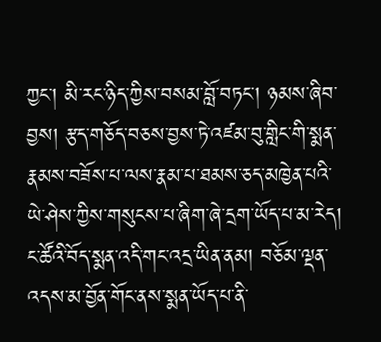ཀྱང་། མི་རང་ཉིད་ཀྱིས་བསམ་བློ་བཏང་། ཉམས་ཞིབ་བྱས། རྩད་གཅོད་བཅས་བྱས་ཏེ་འཛམ་བུ་གླིང་གི་སྨན་རྣམས་བཟོས་པ་ལས་རྣམ་པ་ཐམས་ཅད་མཁྱེན་པའི་ཡེ་ཤེས་ཀྱིས་གསུངས་པ་ཞིག་ཞེ་དྲག་ཡོད་པ་མ་རེད། ང་ཚོའི་བོད་སྨན་འདི་གང་འདྲ་ཡིན་ནམ། བཅོམ་ལྡན་འདས་མ་བྱོན་གོང་ནས་སྨན་ཡོད་པ་ནི་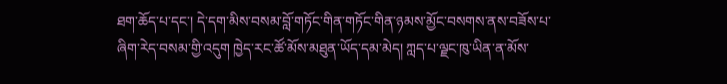ཐག་ཆོད་པ་དང་། དེ་དག་མིས་བསམ་བློ་གཏོང་གིན་གཏོང་གིན་ཉམས་མྱོང་བསགས་ནས་བཟོས་པ་ཞིག་རེད་བསམ་གྱི་འདུག ཁྱེད་རང་ཚོ་མོས་མཐུན་ཡོད་དམ་མེད། ཀླད་པ་ལྗང་ཁུ་ཡིན་ན་མོས་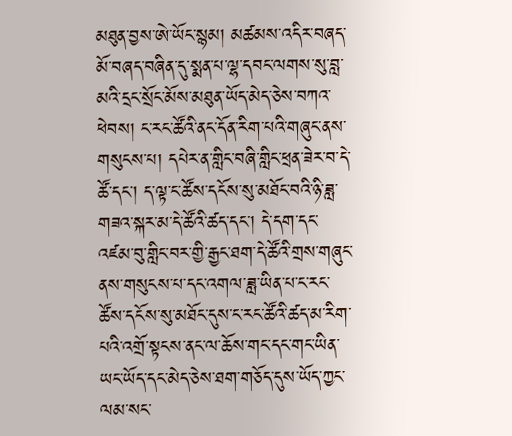མཐུན་བྱས་ཨེ་ཡོང་སྙམ། མཚམས་འདིར་བཞད་མོ་བཞད་བཞིན་དུ་སྨན་པ་ལྷ་དབང་ལགས་སུ་བླ་མའི་དྲང་སྲོང་མོས་མཐུན་ཡོད་མེད་ཅེས་བཀའ་ཕེབས། ང་རང་ཚོའི་ནང་དོན་རིག་པའི་གཞུང་ནས་གསུངས་པ། དཔེར་ན་གླིང་བཞི་གླིང་ཕྲན་ཟེར་བ་དེ་ཚོ་དང་། ད་ལྟ་ང་ཚོས་དངོས་སུ་མཐོང་བའི་ཉི་ཟླ་གཟའ་སྐར་མ་དེ་ཚོའི་ཚད་དང་། དེ་དག་དང་འཛམ་བུ་གླིང་བར་གྱི་རྒྱང་ཐག་དེ་ཚོའི་གྲས་གཞུང་ནས་གསུངས་པ་དང་འགལ་ཟླ་ཡིན་པ་ང་རང་ཚོས་དངོས་སུ་མཐོང་དུས་ང་རང་ཚོའི་ཚད་མ་རིག་པའི་འགྲོ་སྟངས་ནང་ལ་ཆོས་གང་དང་གང་ཡིན་ཡང་ཡོད་དང་མེད་ཅེས་ཐག་གཅོད་དུས་ཡོད་ཀྱང་ལམ་སང་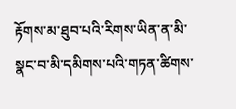རྟོགས་མ་ཐུབ་པའི་རིགས་ཡིན་ན་མི་སྣང་བ་མི་དམིགས་པའི་གཏན་ཚིགས་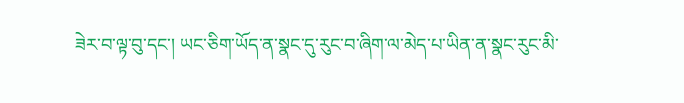ཟེར་བ་ལྟ་བུ་དང་། ཡང་ཅིག་ཡོད་ན་སྣང་དུ་རུང་བ་ཞིག་ལ་མེད་པ་ཡིན་ན་སྣང་རུང་མི་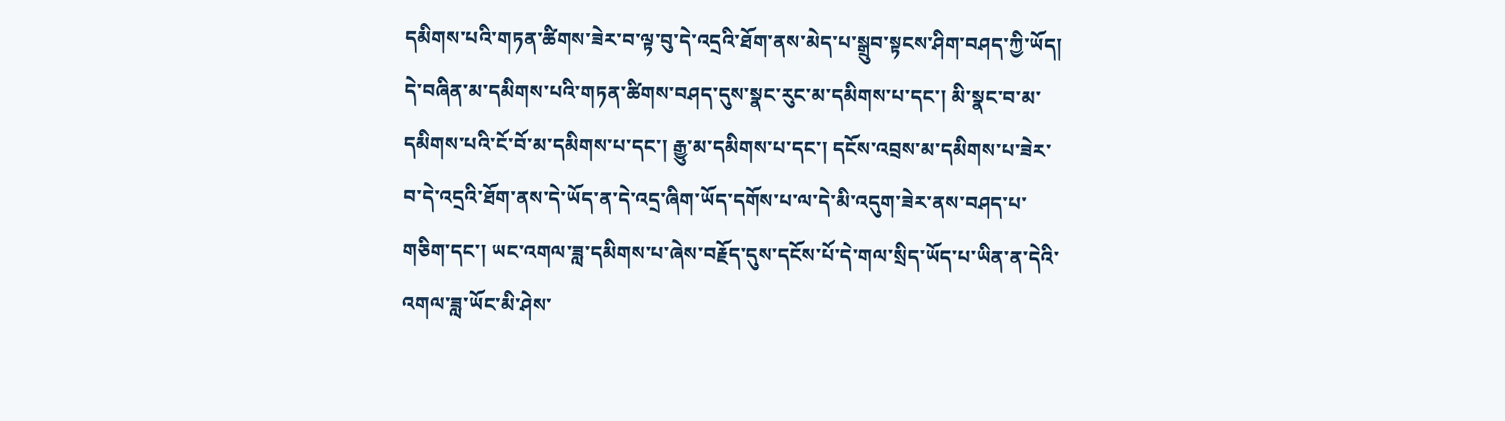དམིགས་པའི་གཏན་ཚིགས་ཟེར་བ་ལྟ་བུ་དེ་འདྲའི་ཐོག་ནས་མེད་པ་སྒྲུབ་སྟངས་ཤིག་བཤད་ཀྱི་ཡོད། དེ་བཞིན་མ་དམིགས་པའི་གཏན་ཚིགས་བཤད་དུས་སྣང་རུང་མ་དམིགས་པ་དང་། མི་སྣང་བ་མ་དམིགས་པའི་ངོ་བོ་མ་དམིགས་པ་དང་། རྒྱུ་མ་དམིགས་པ་དང་། དངོས་འབྲས་མ་དམིགས་པ་ཟེར་བ་དེ་འདྲའི་ཐོག་ནས་དེ་ཡོད་ན་དེ་འདྲ་ཞིག་ཡོད་དགོས་པ་ལ་དེ་མི་འདུག་ཟེར་ནས་བཤད་པ་གཅིག་དང་། ཡང་འགལ་ཟླ་དམིགས་པ་ཞེས་བརྗོད་དུས་དངོས་པོ་དེ་གལ་སྲིད་ཡོད་པ་ཡིན་ན་དེའི་འགལ་ཟླ་ཡོང་མི་ཤེས་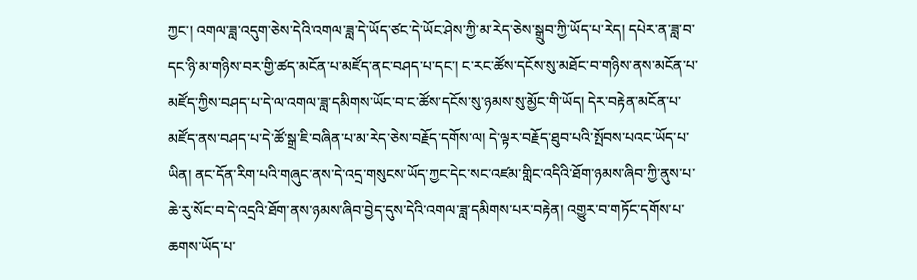ཀྱང་། འགལ་ཟླ་འདུག་ཅེས་དེའི་འགལ་ཟླ་དེ་ཡོད་ཙང་དེ་ཡོང་ཤེས་ཀྱི་མ་རེད་ཅེས་སྒྲུབ་ཀྱི་ཡོད་པ་རེད། དཔེར་ན་ཟླ་བ་དང་ཉི་མ་གཉིས་བར་གྱི་ཚད་མངོན་པ་མཛོད་ནང་བཤད་པ་དང་། ང་རང་ཚོས་དངོས་སུ་མཐོང་བ་གཉིས་ནས་མངོན་པ་མཛོད་ཀྱིས་བཤད་པ་དེ་ལ་འགལ་ཟླ་དམིགས་ཡོང་བ་ང་ཚོས་དངོས་སུ་ཉམས་སུ་མྱོང་གི་ཡོད། དེར་བརྟེན་མངོན་པ་མཛོད་ནས་བཤད་པ་དེ་ཚོ་སྒྲ་ཇི་བཞིན་པ་མ་རེད་ཅེས་བརྗོད་དགོས་ལ། དེ་ལྟར་བརྗོད་ཐུབ་པའི་སྤོབས་པའང་ཡོད་པ་ཡིན། ནང་དོན་རིག་པའི་གཞུང་ནས་དེ་འདྲ་གསུངས་ཡོད་ཀྱང་དེང་སང་འཛམ་གླིང་འདིའི་ཐོག་ཉམས་ཞིབ་ཀྱི་ནུས་པ་ཆེ་རུ་སོང་བ་དེ་འདྲའི་ཐོག་ནས་ཉམས་ཞིབ་བྱེད་དུས་དེའི་འགལ་ཟླ་དམིགས་པར་བརྟེན། འགྱུར་བ་གཏོང་དགོས་པ་ཆགས་ཡོད་པ་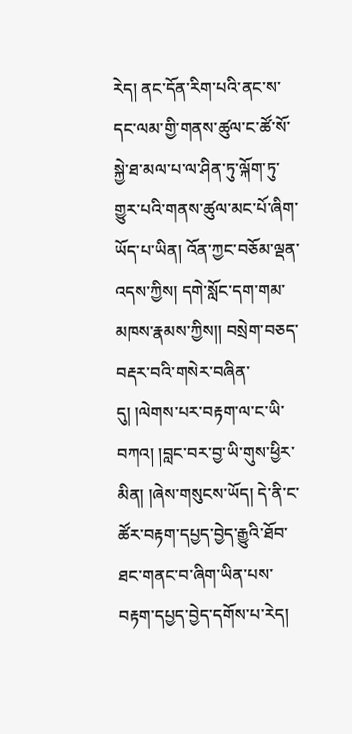རེད། ནང་དོན་རིག་པའི་ནང་ས་དང་ལམ་གྱི་གནས་ཚུལ་ང་ཚོ་སོ་སྐྱེ་ཐ་མལ་པ་ལ་ཤིན་ཏུ་ལྐོག་ཏུ་གྱུར་པའི་གནས་ཚུལ་མང་པོ་ཞིག་ཡོད་པ་ཡིན། འོན་ཀྱང་བཅོམ་ལྡན་འདས་ཀྱིས། དགེ་སློང་དག་གམ་མཁས་རྣམས་ཀྱིས།། བསྲེག་བཅད་བརྡར་བའི་གསེར་བཞིན་དུ། །ལེགས་པར་བརྟག་ལ་ང་ཡི་བཀའ། །བླང་བར་བྱ་ཡི་གུས་ཕྱིར་མིན། །ཞེས་གསུངས་ཡོད། དེ་ནི་ང་ཚོར་བརྟག་དཔྱད་བྱེད་རྒྱུའི་ཐོབ་ཐང་གནང་བ་ཞིག་ཡིན་པས་བརྟག་དཔྱད་བྱེད་དགོས་པ་རེད།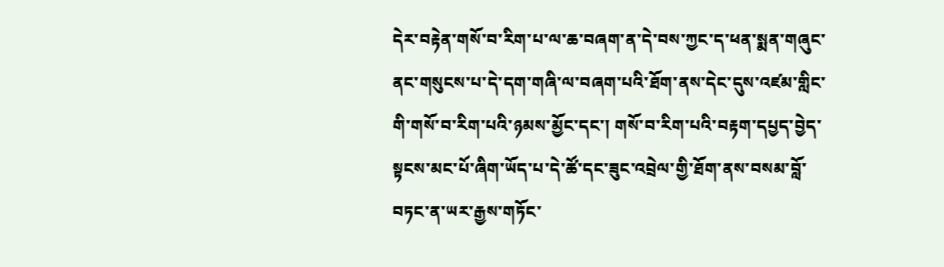དེར་བརྟེན་གསོ་བ་རིག་པ་ལ་ཆ་བཞག་ན་དེ་བས་ཀྱང་ད་ཕན་སྨན་གཞུང་ནང་གསུངས་པ་དེ་དག་གཞི་ལ་བཞག་པའི་ཐོག་ནས་དེང་དུས་འཛམ་གླིང་གི་གསོ་བ་རིག་པའི་ཉམས་མྱོང་དང་། གསོ་བ་རིག་པའི་བརྟག་དཔྱད་བྱེད་སྟངས་མང་པོ་ཞིག་ཡོད་པ་དེ་ཚོ་དང་ཟུང་འབྲེལ་གྱི་ཐོག་ནས་བསམ་བློ་བཏང་ན་ཡར་རྒྱས་གཏོང་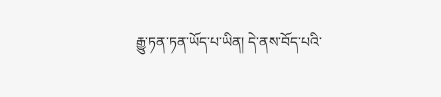རྒྱུ་ཏན་ཏན་ཡོད་པ་ཡིན། དེ་ནས་བོད་པའི་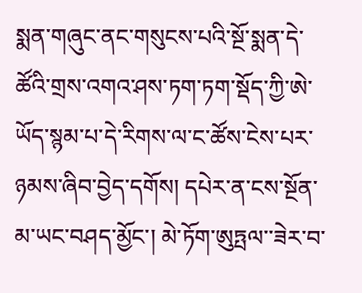སྨན་གཞུང་ནང་གསུངས་པའི་སྔོ་སྨན་དེ་ཚོའི་གྲས་འགའ་ཤས་ཏག་ཏག་སྡོད་ཀྱི་ཨེ་ཡོད་སྙམ་པ་དེ་རིགས་ལ་ང་ཚོས་ངེས་པར་ཉམས་ཞིབ་བྱེད་དགོས། དཔེར་ན་ངས་སྔོན་མ་ཡང་བཤད་མྱོང་། མེ་ཏོག་ཨུཏྤལ་་ཟེར་བ་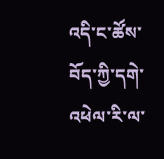འདི་ང་ཚོས་བོད་ཀྱི་དགེ་འཕེལ་རི་ལ་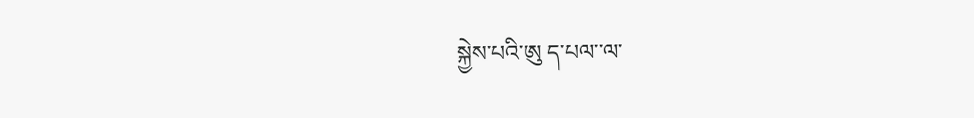སྐྱེས་པའི་ཨུ ད་པལ་་ལ་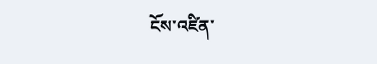ངོས་འཛིན་